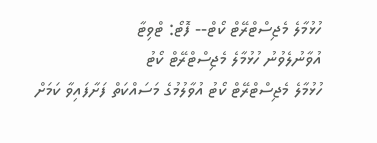ހުޅުމާލެ މެޖިސްޓްރޭޓް ކޯޓް-- ފޮޓޯ: ޓްވިޓާ
އުވާނުލެވުނު ހުޅުމާލެ މެޖިސްޓްރޭޓް ކޯޓު
ހުޅުމާލެ މެޖިސްޓްރޭޓް ކޯޓު އުވާލުމުގެ މަސައްކަތް ފަށާފައިވާ ކަމަށް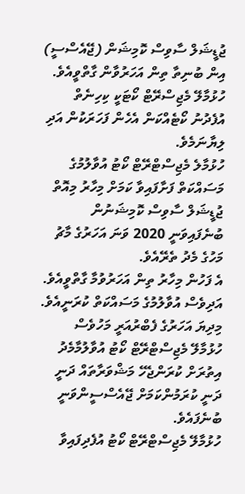ޖުޑީޝަލް ސާވިސް ކޮމިޝަން (ޖޭއެސްސީ) އިން ބުނިތާ ތިން އަހަރުވާން ގާތްވީއެވެ. ހުޅުމާލޭ މެޖިސްރޭޓް ކޯޓަކީ ކިހިނެތް އުފެދުނު ކޯޓެއްކަން އެހެން ފަހަރަކުން އަދި ލިޔާނަމެވެ.
ހުޅުމާލެ މެޖިސްޓްރޭޓް ކޯޓު އުވާލުމުގެ މަސައްކަތް ފަށާފައިވާ ކަމަށް މިހާރު މިއޮތް ޖުޑީޝަލް ސާވިސް ކޮމިޝަނުން ބުނެފައިވަނީ 2020 ވަނަ އަހަރުގެ މާޗު މަހުގެ މެދު ތެރޭއެވެ.
އެ ފަހުން މިހާރު ތިން އަހަރުވުމާ ގާތްވީއެވެ. އަދިވެސް އުވާލުމުގެ މަސައްކަތް ކުރަނީއެވެ. މިދިޔަ އަހަރުގެ ފެބްރުއަރީ މަހުވެސް  ހުޅުމާލޭ މެޖިސްޓްރޭޓް ކޯޓު އުވާލުމާމެދު އިތުރަށް ކުރަންޖެހޭ މަޝްވަރާތައް ދަނީ ދަނީ ކުރަމުންކަމަށް ޖޭއެސްސީންވަނީ ބުނެފައެވެ.
ހުޅުމާލޭ މެޖިސްޓްރޭޓް ކޯޓު އުފެދިފައިވާ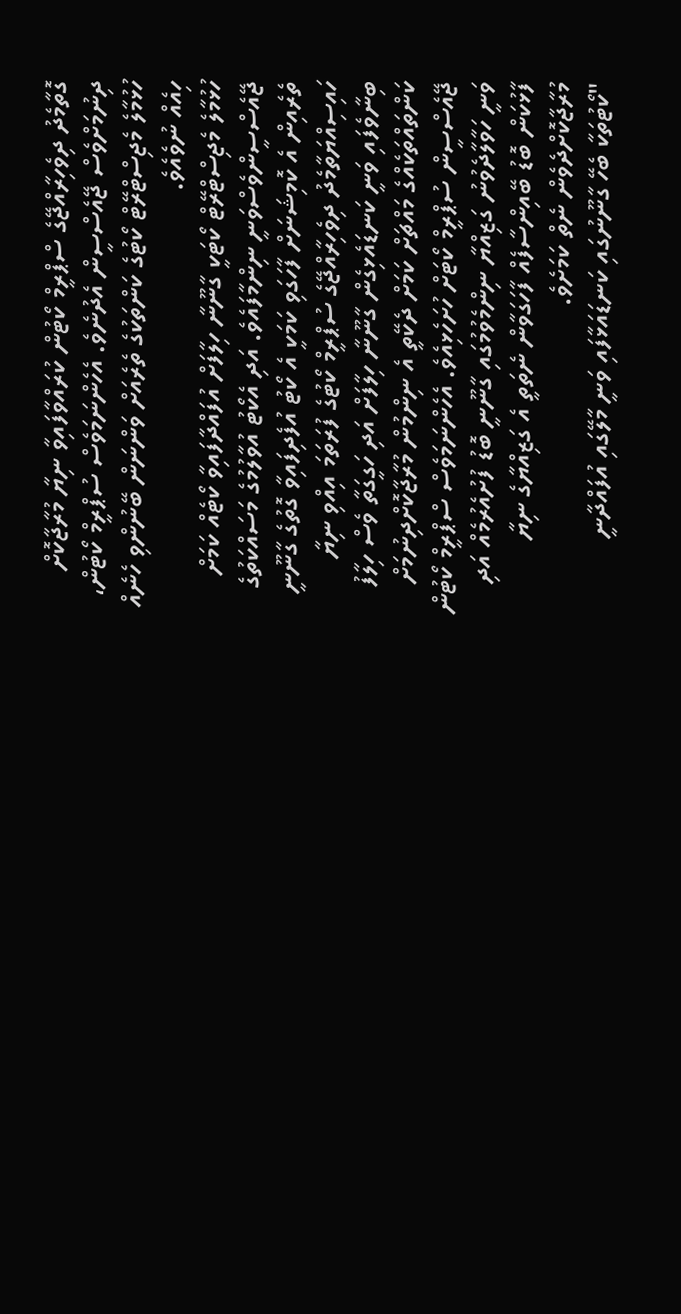ގޮތާމެދު ދިވެހިރާއްޖޭގެ ސްޕްރީމް ކޯޓުން ކުރައްވާފައިވާ ނިޔާ މުރާޖާކޮށް ދިނުމަށްވެސް ޖޭއެސްސީން އެދުނެވެ. އެހެންނަމަވެސް ސުޕްރީމް ކޯޓުން، ހުޅުމާލެ މެޖިސްޓްރޭޓް ކޯޓުގެ ކަންތަކުގެ ތެރެއަށް ވަންނަން ބޭނުންވި ހެނެއް ހިއެއް ނުވެއެވެ.
ހުޅުމާލެ މެޖިސްޓްރޭޓް ކޯޓަކީ ގާނޫނާ ހިލާފަށް އުފައްދާފައިވާ ކޯޓެއް ކަމަށް ޖޭއެސްސީންވެސްވަނީ ނިންމާފައެވެ. އަދި އެކޯޓު އުވާލުމުގެ މަސައްކަތުގެ ތެރެއިން އެ ކޮމިޝަނަށް ފާހަގަވި ކަމަކީ އެ ކޯޓު އުފެދިފައިވާ ގޮތުގެ ގާނޫނީ ހައިސިއްޔަތާމެދު ދިވެހިރާއްޖޭގެ ސުޕްރީމް ކޯޓުގެ ފުރަތަމަ އިއްވި ނިޔާ ބިނާވެފައި ވަނީ ކަނޑައެޅިގެން ގާނޫނާ ހިލާފަށް އަދި ހަގީގަތާ ވެސް ހިލާފު ކަންތައްތަކެއްގެ މައްޗަށް ކަމަށް ދެކޭތީ އެ ނިންމުން މުރާޖާކޮށްދިނުމަށް ޖޭއެސްސީން ސުޕްރީމް ކޯޓަށް ހުށަހެޅިއެވެ. އެހެންނަމަވެސް ސްޕްރީމް ކޯޓުން ވަނީ ހަވާލާދެވުނު ގަޒިއްޔާ ނިންމެވުމުގައި ގާނޫނީ ބޮޑު ފުށުއެރުމެއް އަދި ފާޅުކަން ބޮޑު ބޭއިންސާފެއް ފާހަގަވާން ނެތަތީ އެ ގަޒިއްޔާގެ ނިޔާ މުރާޖާކޮށްދެވެން ނެތް ކަމަށެވެ.
"ކޯޓުތަކާ ބެހޭ ގާނޫނުގައި ކަނޑައަޅާފައި ވަނީ މާލޭގައި އުފައްދާނީ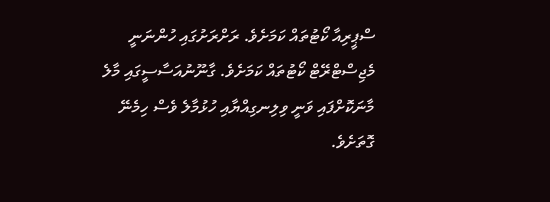ސްޕީރިއާ ކޯޓުތައް ކަމަށެވެ. ރަށްރަށުގައި ހުންނަނީ މެޖިސްޓްރޭޓް ކޯޓުތައް ކަމަށެވެ. ގާނޫނުއަސާސީގައި މާލެ މާނަކޮށްފައި ވަނީ ވިލިނގިއްޔާއި ހުޅުމާލެ ވެސް ހިމެނޭ ގޮތަށެވެ.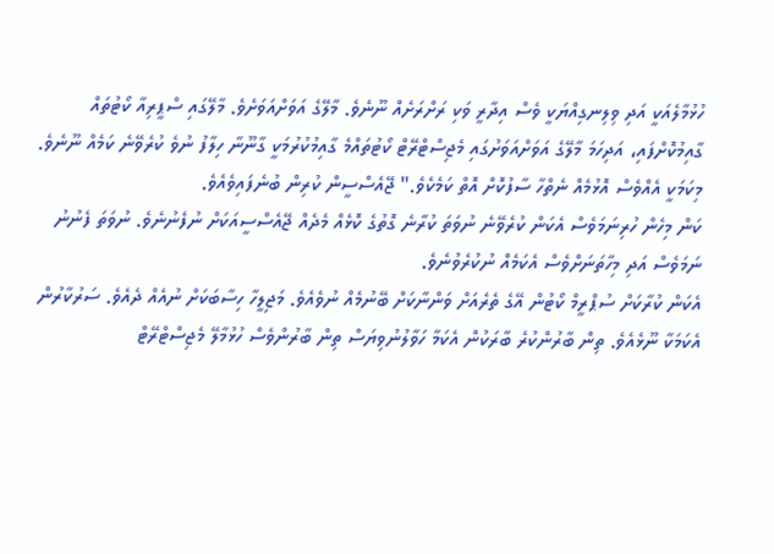ހުޅުމާލެއަކީ އަދި ވިލިނގިއްޔަކީ ވެސް އިދާރީ ވަކި ރަށްރަށެއް ނޫނެވެ. މާލޭގެ އަވަށްއަވަށެވެ. މާލޭގައި ސްޕީރިއާ ކޯޓުތައް ގާއިމުކޮށްފައި، އަދިހަމަ މާލޭގެ އަވަށްއަވަށުގައި މެޖިސްޓްރޭޓް ކޯޓުތައްމެ ގާއިމުކުރުމަކީ ގާނޫނާ ހިލާފު ނުވެ ކުރެވޭނެ ކަމެއް ނޫނެވެ. މިކަމަކީ އެއްވެސް އޮޅުމެއް ނެތްހާ ސާފުކޮށް އޮތް ކަމެކެވެ." ޖޭއެސްސީން ކުރިން ބުނެފައިވެއެވެ.
ކަން މިހެން ހުރިނަމަވެސް އެކަން ކުރެވޭނެ ނުވަތަ ކުރާނެ ގޮތުގެ ކޮޅެއް މެދެއް ޖޭއެސްސީއަކަށް ނުފެނުނެވެ. ނުވަތަ ފެނުނު ނަމަވެސް އަދި މިހާތަނަށްވެސް އެކަމެއް ނުކުރެވުނެވެ.
އެކަން ކުރާކަށް ސުޕްރީމް ކޯޓުން އޭގެ ތެރެއަށް ވަންނާކަށް ބޭނުމެއް ނުވެއެވެ. މަޖިލީހާ ހިސާބަކަށް ނުއެއް ދެއެވެ. ސަރުކާރުން އެކަމަކާ ނޫޅެއެވެ. ތިން ބާރުންކުރެ ބާރަކުން އެކަމާ ހަވާލުނުވިޔަސް ތިން ބާރުންވެސް ހުޅުމާލޭ މެޖިސްޓްރޭޓް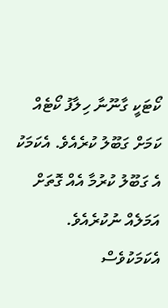ކޯޓަކީ ގާނޫނާ ހިލާފު ކޯޓެއް ކަމަށް ގަބޫލު ކުރެއެވެ. އެކަމަކު އެ ގަބޫލު ކުރުމާ އެއް ގޮތަށް އަމަލެއް ނުކުރެއެވެ.
އެކަމަކުވެސް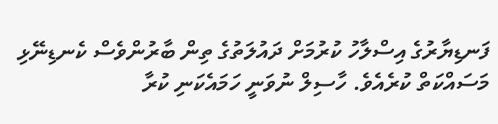ފަނޑިޔާރުގެ އިސްލާހު ކުރުމަށް ދައުލަތުގެ ތިން ބާރުންވެސް ކެނޑިނޭޅި މަސައްކަތް ކުރެއެވެ. ހާސިލް ނުވަނީ ހަމައެކަނި ކުރާ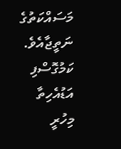މަސައްކަތުގެ ނަތީޖާއެވެ.
ކަމުގޮސްފި
އަޑުއެހިތާ މިހުރީ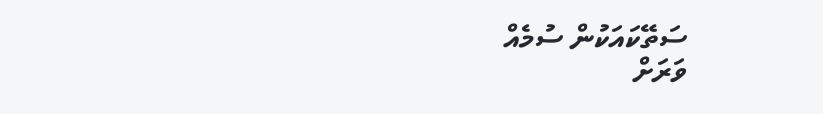ސަތޭކައަކުން ސުމެއް
ވަރަށް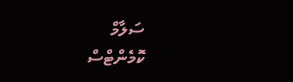ސަލާމް
ކޮމެންޓްސް